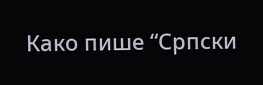Како пише “Српски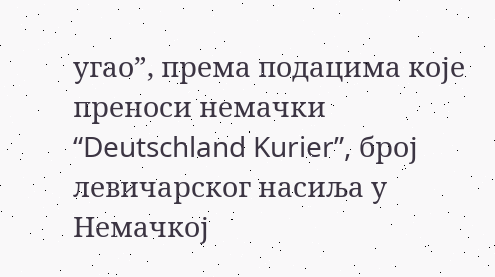угао”, према подацима које преноси немачки “Deutschland Kurier”, број левичарског насиља у Немачкој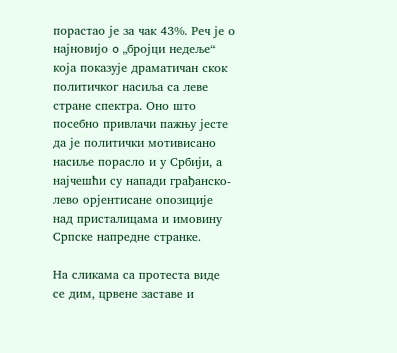порастао је за чак 43%. Реч је о најновијо o „бројци недеље“ која показује драматичан скок политичког насиља са леве стране спектра. Оно што посебно привлачи пажњу јесте да је политички мотивисано насиље порасло и у Србији, а најчешћи су напади грађанско-лево орјентисане опозиције над присталицама и имовину Српске напредне странке.

На сликама са протеста виде се дим, црвене заставе и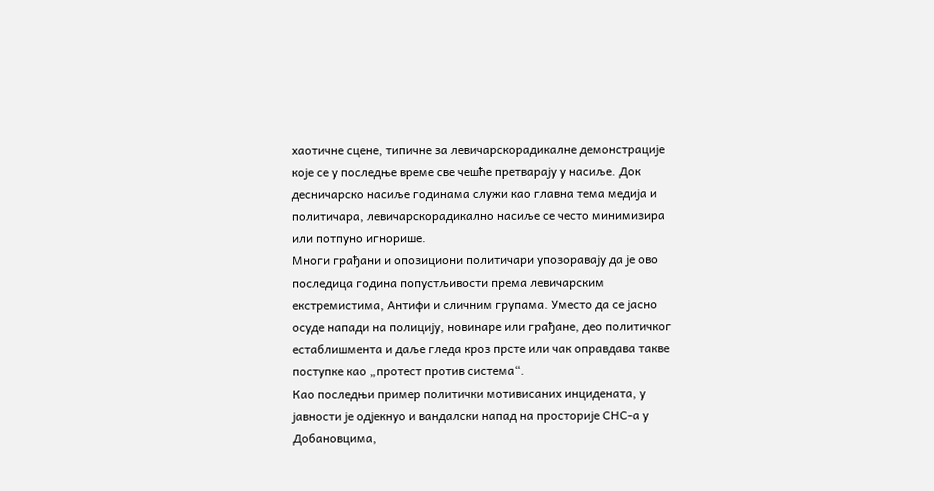хаотичне сцене, типичне за левичарскорадикалне демонстрације које се у последње време све чешће претварају у насиље. Док десничарско насиље годинама служи као главна тема медија и политичара, левичарскорадикално насиље се често минимизира или потпуно игнорише.
Многи грађани и опозициони политичари упозоравају да је ово последица година попустљивости према левичарским екстремистима, Антифи и сличним групама. Уместо да се јасно осуде напади на полицију, новинаре или грађане, део политичког естаблишмента и даље гледа кроз прсте или чак оправдава такве поступке као „протест против система“.
Као последњи пример политички мотивисаних инцидената, у јавности је одјекнуо и вандалски напад на просторије СНС-а у Добановцима,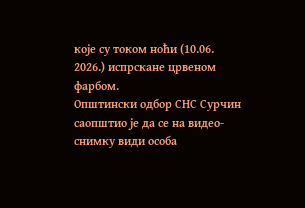које су током ноћи (10.06. 2026.) испрскане црвеном фарбом.
Општински одбор СНС Сурчин саопштио је да се на видео-снимку види особа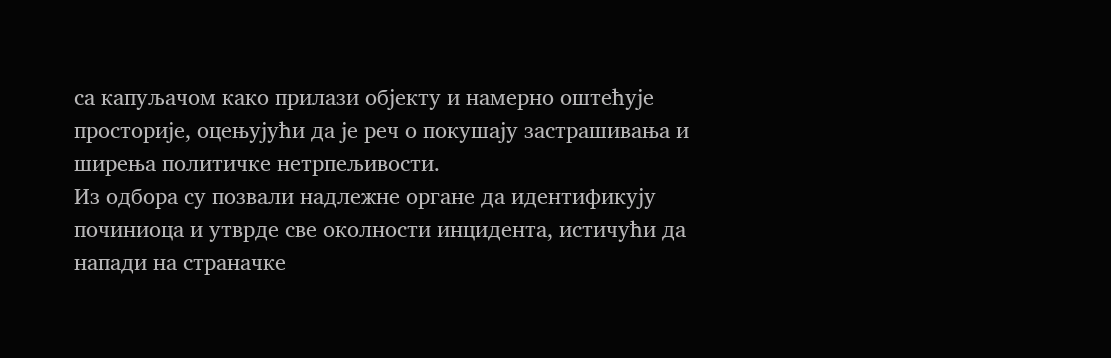са капуљачом како прилази објекту и намерно оштећује просторије, оцењујући да је реч о покушају застрашивања и ширења политичке нетрпељивости.
Из одбора су позвали надлежне органе да идентификују починиоца и утврде све околности инцидента, истичући да напади на страначке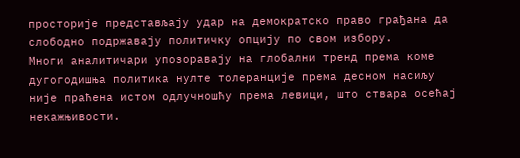просторије представљају удар на демократско право грађана да слободно подржавају политичку опцију по свом избору.
Многи аналитичари упозоравају на глобални тренд према коме дугогодишња политика нулте толеранције према десном насиљу није праћена истом одлучношћу према левици, што ствара осећај некажњивости.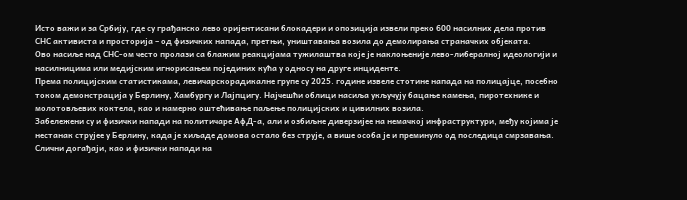Исто важи и за Србију, где су грађанско лево оријентисани блокадери и опозиција извели преко 600 насилних дела против СНС активиста и просторија – од физичких напада, претњи, уништавања возила до демолирања страначких објеката.
Ово насиље над СНС-ом често пролази са блажим реакцијама тужилаштва које је наклоњеније лево-либералној идеологији и насилницима или медијским игнорисањем појединих кућа у односу на друге инциденте.
Према полицијским статистикама, левичарскорадикалне групе су 2025. године извеле стотине напада на полицајце, посебно током демонстрација у Берлину, Хамбургу и Лајпцигу. Најчешћи облици насиља укључују бацање камења, пиротехнике и молотовљевих коктела, као и намерно оштећивање паљење полицијских и цивилних возила.
Забележени су и физички напади на политичаре АфД-а, али и озбиљне диверзијее на немачкој инфраструктури, међу којима је нестанак струјее у Берлину, када је хиљаде домова остало без струје, а више особа је и преминуло од последица смрзавања.
Слични догађаји, као и физички напади на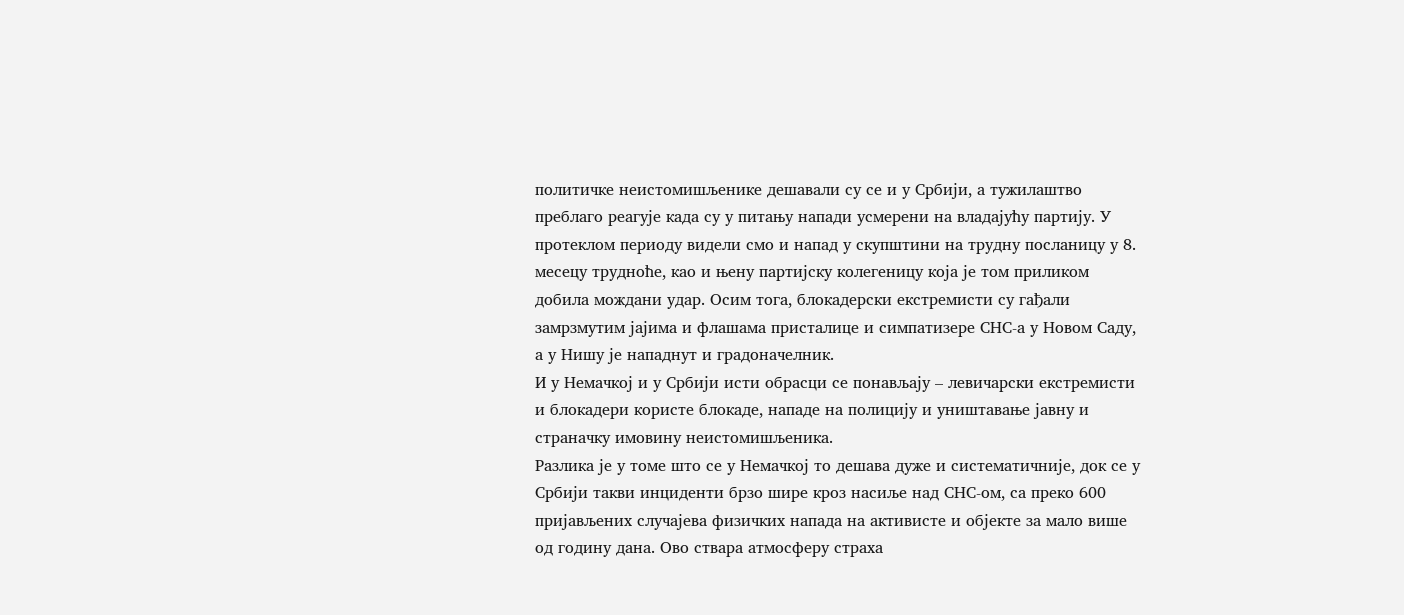политичке неистомишљенике дешавали су се и у Србији, а тужилаштво преблаго реагује када су у питању напади усмерени на владајућу партију. У протеклом периоду видели смо и напад у скупштини на трудну посланицу у 8. месецу трудноће, као и њену партијску колегеницу која је том приликом добила мождани удар. Осим тога, блокадерски екстремисти су гађали замрзмутим јајима и флашама присталице и симпатизере СНС-а у Новом Саду, а у Нишу је нападнут и градоначелник.
И у Немачкој и у Србији исти обрасци се понављају – левичарски екстремисти и блокадери користе блокаде, нападе на полицију и уништавање јавну и страначку имовину неистомишљеника.
Разлика је у томе што се у Немачкој то дешава дуже и систематичније, док се у Србији такви инциденти брзо шире кроз насиље над СНС-ом, са преко 600 пријављених случајева физичких напада на активисте и објекте за мало више од годину дана. Ово ствара атмосферу страха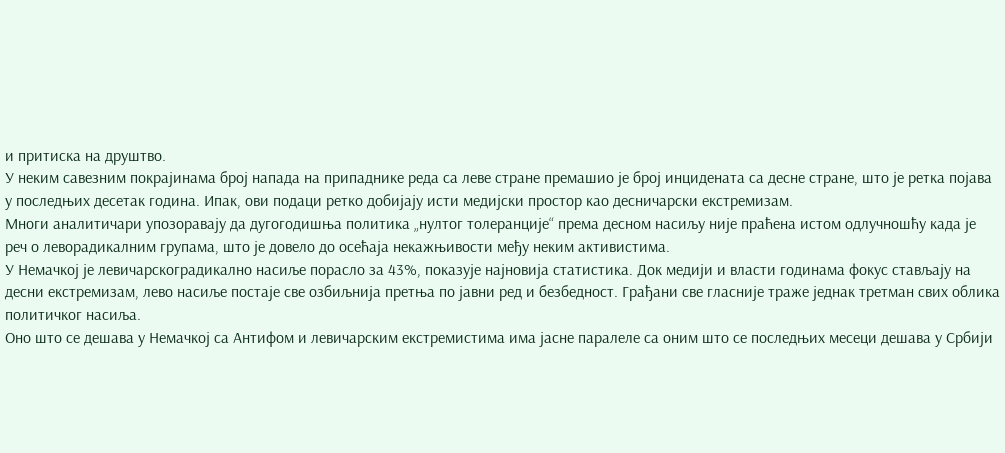и притиска на друштво.
У неким савезним покрајинама број напада на припаднике реда са леве стране премашио је број инцидената са десне стране, што је ретка појава у последњих десетак година. Ипак, ови подаци ретко добијају исти медијски простор као десничарски екстремизам.
Многи аналитичари упозоравају да дугогодишња политика „нултог толеранције“ према десном насиљу није праћена истом одлучношћу када је реч о леворадикалним групама, што је довело до осећаја некажњивости међу неким активистима.
У Немачкој је левичарскоградикално насиље порасло за 43%, показује најновија статистика. Док медији и власти годинама фокус стављају на десни екстремизам, лево насиље постаје све озбиљнија претња по јавни ред и безбедност. Грађани све гласније траже једнак третман свих облика политичког насиља.
Оно што се дешава у Немачкој са Антифом и левичарским екстремистима има јасне паралеле са оним што се последњих месеци дешава у Србији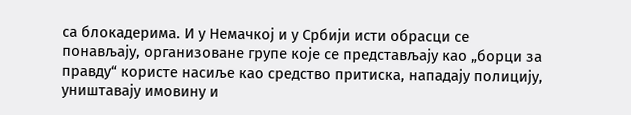са блокадерима. И у Немачкој и у Србији исти обрасци се понављају, организоване групе које се представљају као „борци за правду“ користе насиље као средство притиска, нападају полицију, уништавају имовину и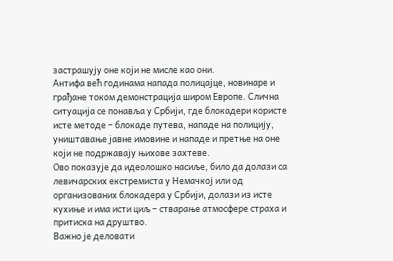застрашују оне који не мисле као они.
Антифа већ годинама напада полицајце, новинаре и грађане током демонстрација широм Европе. Слична ситуација се понавља у Србији, где блокадери користе исте методе – блокаде путева, нападе на полицију, уништавање јавне имовине и нападе и претње на оне који не подржавају њихове захтеве.
Ово показује да идеолошко насиље, било да долази са левичарских екстремиста у Немачкој или од организованих блокадера у Србији, долази из исте кухиње и има исти циљ – стварање атмосфере страха и притиска на друштво.
Важно је деловати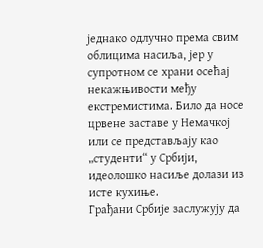једнако одлучно према свим облицима насиља, јер у супротном се храни осећај некажњивости међу екстремистима. Било да носе црвене заставе у Немачкој или се представљају као „студенти“ у Србији, идеолошко насиље долази из исте кухиње.
Грађани Србије заслужују да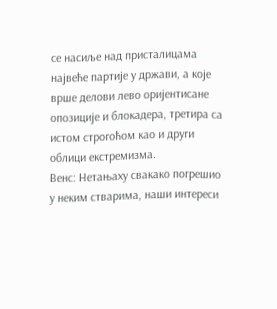се насиље над присталицама највеће партије у држави, а које врше делови лево оријентисане опозиције и блокадера, третира са истом строгоћом као и други облици екстремизма.
Венс: Нетањаху свакако погрешио у неким стварима, наши интереси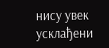нису увек усклађени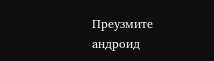Преузмите андроид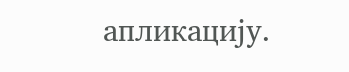апликацију.